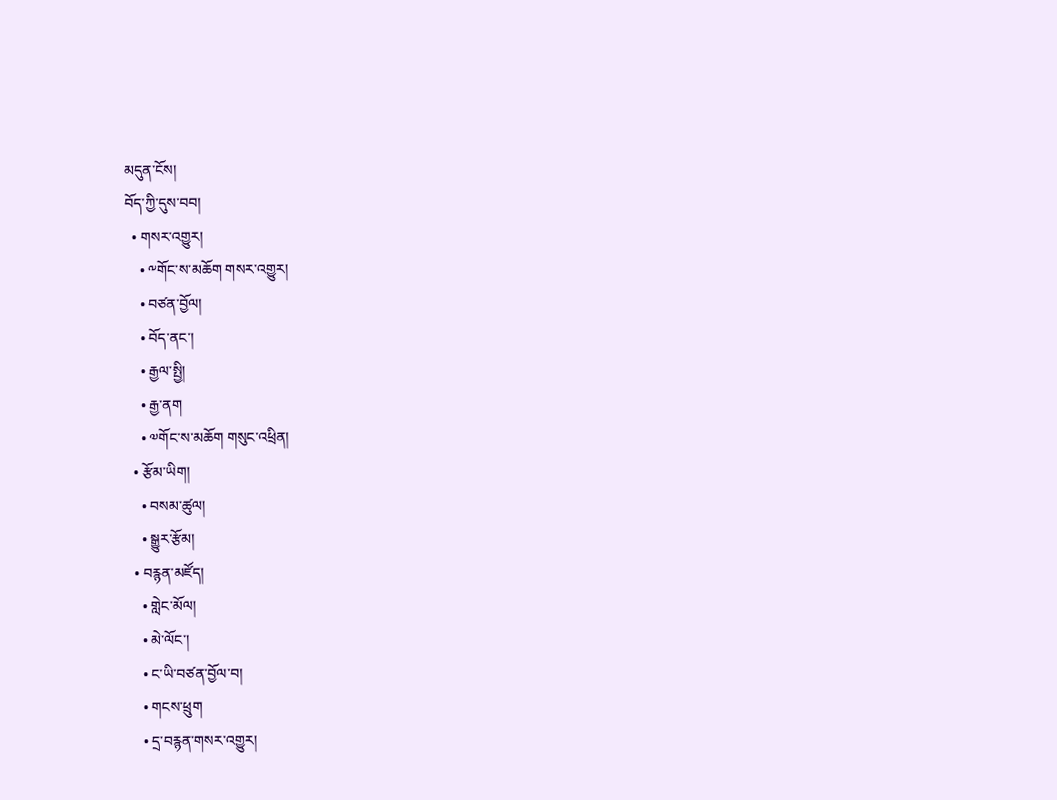མདུན་ངོས།
བོད་ཀྱི་དུས་བབ།
  • གསར་འགྱུར།
    • ༸གོང་ས་མཆོག གསར་འགྱུར།
    • བཙན་བྱོལ།
    • བོད་ནང་།
    • རྒྱལ་སྤྱི།
    • རྒྱ་ནག
    • ༧གོང་ས་མཆོག གསུང་འཕྲིན།
  • རྩོམ་ཡིག།
    • བསམ་ཚུལ།
    • སྒྱུར་རྩོམ།
  • བརྙན་མཛོད།
    • གླེང་མོལ།
    • མེ་ལོང་།
    • ང་ཡི་བཙན་བྱོལ་བ།
    • གངས་ཕྲུག
    • དྲ་བརྙན་གསར་འགྱུར།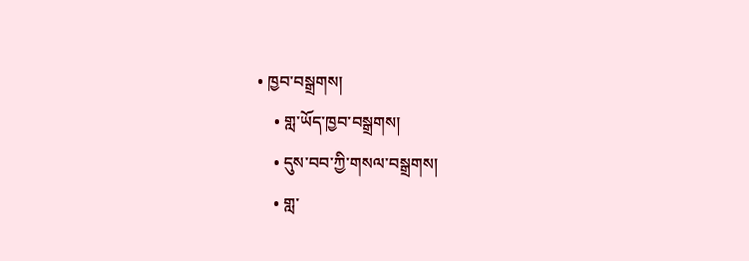• ཁྱབ་བསྒྲགས།
    • གླ་ཡོད་ཁྱབ་བསྒྲགས།
    • དུས་བབ་ཀྱི་གསལ་བསྒྲགས།
    • གླ་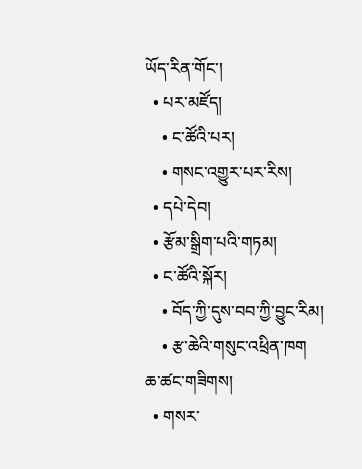ཡོད་རིན་གོང་།
  • པར་མཛོད།
    • ང་ཚོའི་པར།
    • གསང་འགྱུར་པར་རིས།
  • དཔེ་དེབ།
  • རྩོམ་སྒྲིག་པའི་གཏམ།
  • ང་ཚོའི་སྐོར།
    • བོད་ཀྱི་དུས་བབ་ཀྱི་བྱུང་རིམ།
    • རྩ་ཆེའི་གསུང་འཕྲིན་ཁག
ཆ་ཚང་གཟིགས།
  • གསར་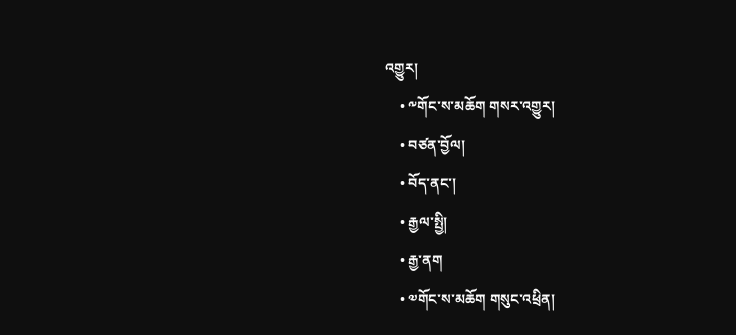འགྱུར།
    • ༸གོང་ས་མཆོག གསར་འགྱུར།
    • བཙན་བྱོལ།
    • བོད་ནང་།
    • རྒྱལ་སྤྱི།
    • རྒྱ་ནག
    • ༧གོང་ས་མཆོག གསུང་འཕྲིན།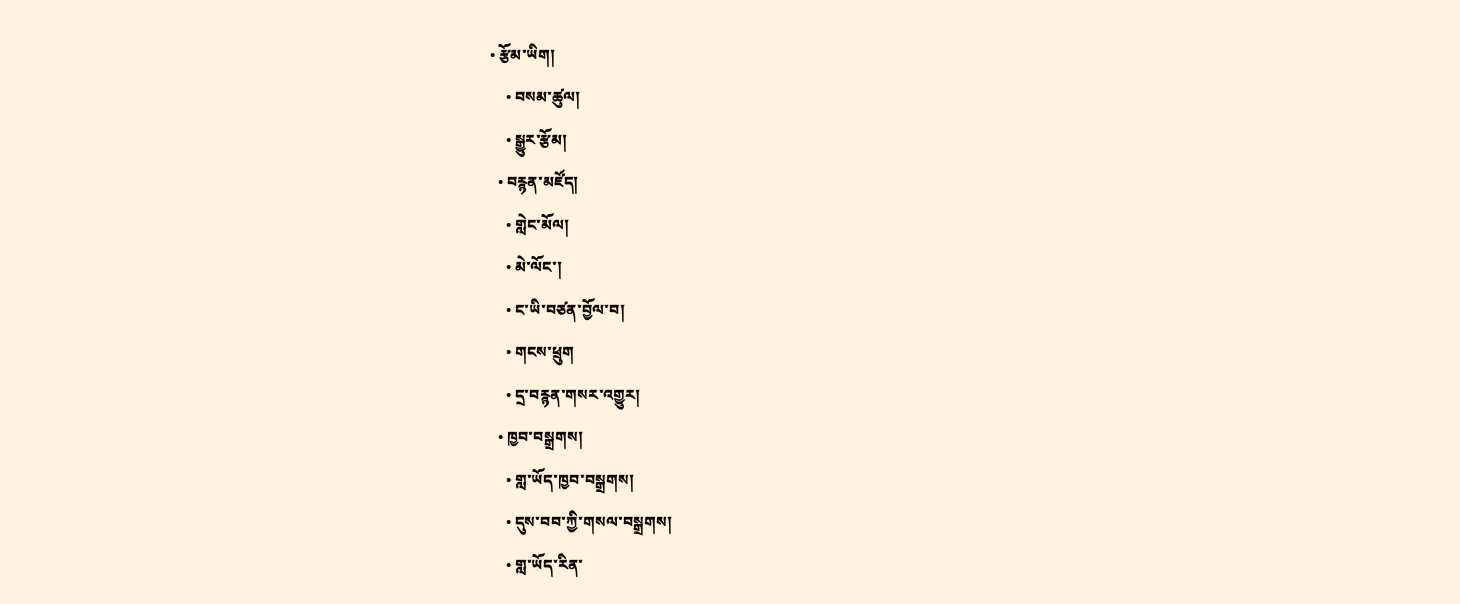• རྩོམ་ཡིག།
    • བསམ་ཚུལ།
    • སྒྱུར་རྩོམ།
  • བརྙན་མཛོད།
    • གླེང་མོལ།
    • མེ་ལོང་།
    • ང་ཡི་བཙན་བྱོལ་བ།
    • གངས་ཕྲུག
    • དྲ་བརྙན་གསར་འགྱུར།
  • ཁྱབ་བསྒྲགས།
    • གླ་ཡོད་ཁྱབ་བསྒྲགས།
    • དུས་བབ་ཀྱི་གསལ་བསྒྲགས།
    • གླ་ཡོད་རིན་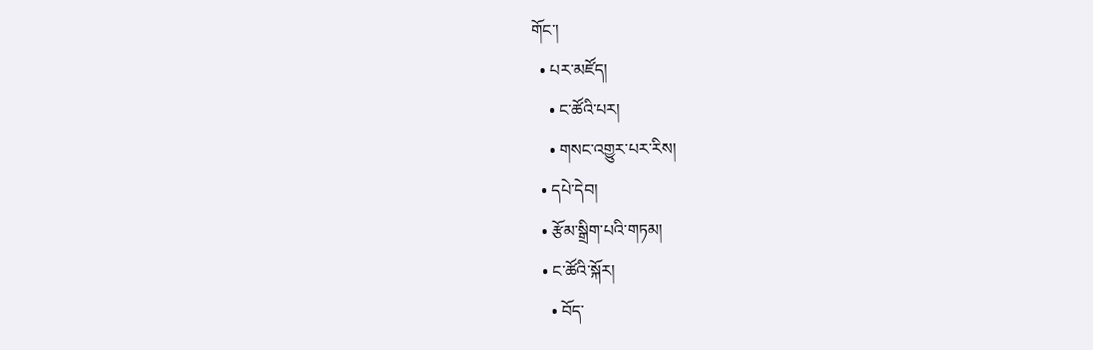གོང་།
  • པར་མཛོད།
    • ང་ཚོའི་པར།
    • གསང་འགྱུར་པར་རིས།
  • དཔེ་དེབ།
  • རྩོམ་སྒྲིག་པའི་གཏམ།
  • ང་ཚོའི་སྐོར།
    • བོད་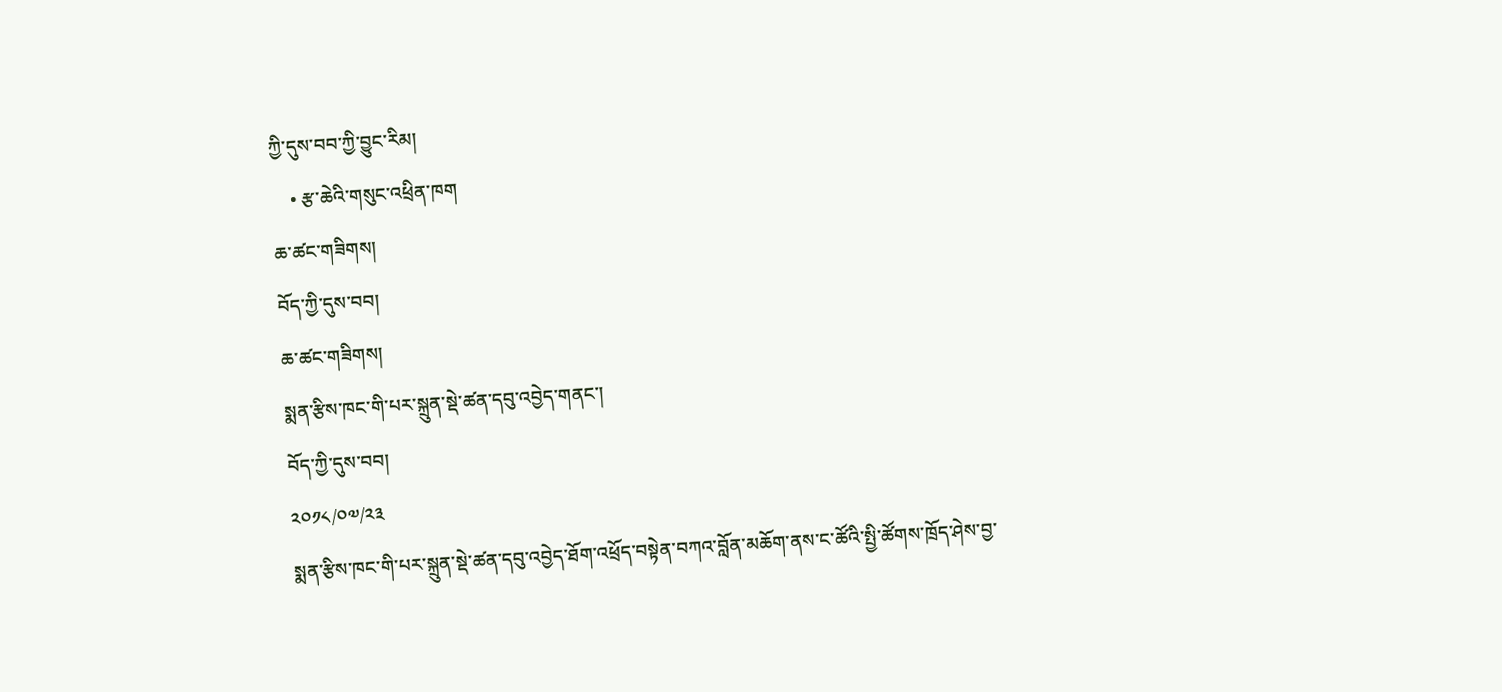ཀྱི་དུས་བབ་ཀྱི་བྱུང་རིམ།
    • རྩ་ཆེའི་གསུང་འཕྲིན་ཁག
ཆ་ཚང་གཟིགས།
བོད་ཀྱི་དུས་བབ།
ཆ་ཚང་གཟིགས།
སྨན་རྩིས་ཁང་གི་པར་སྐྲུན་སྡེ་ཚན་དབུ་འབྱེད་གནང་།
བོད་ཀྱི་དུས་བབ།
༢༠༡༨/༠༧/༢༣
སྨན་རྩིས་ཁང་གི་པར་སྐྲུན་སྡེ་ཚན་དབུ་འབྱེད་ཐོག་འཕྲོད་བསྟེན་བཀའ་བློན་མཆོག་ནས་ང་ཚོའི་སྤྱི་ཚོགས་ཁྲོད་ཤེས་བྱ་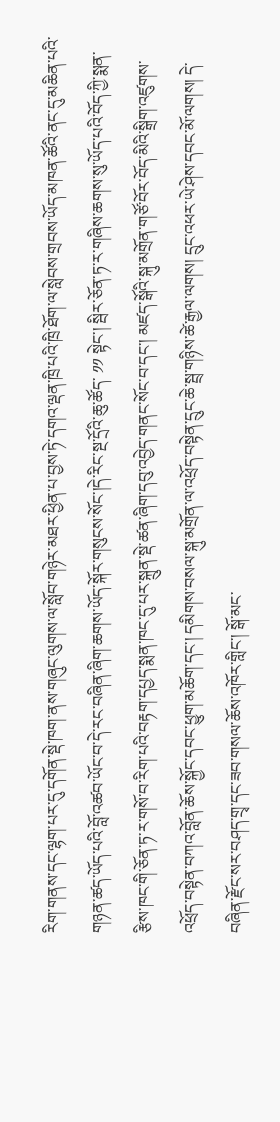རིག་གནས་དང་ལྷག་པར་དུ་དགོན་སྡེ་ཁག་ནས་གཞུང་ལུགས་ལ་སློབ་གཉེར་མཐར་ཕྱིན་པ་བྱས་ཏེ་དགའ་ལྡན་ཁྲི་པའི་ཁྲི་ཐོག་ལ་སླེབས་གྲབས་ཡོད་མཁན་ཚོའི་ནང་དུ་མཆིན་པའི་གཉན་ཚད་ཡོད་པའི་བློ་འཚབ་ཡོང་བ་དེ་རང་བཞིན་ཞིག་ཆགས་ཡོད་སྐོར་གསུངས་སོང་།དེ་རིང་སྔ་དྲོའི་ཆུ་ཚོད་ ༡༡ སྟེང་། སྦིར་ཅོན་ཏ་ར་གཞིས་ཆགས་སུ་ཡོད་པའི་བོད་ཀྱི་སྨན་རྩིས་ཁང་གི་ཅོན་ཏ་ར་གསོ་བ་རིག་པའི་བརྟག་དཔྱད་སྨན་ཁང་དུ་པར་སྐྲུན་སྡེ་ཚན་ཞིག་དབུ་འབྱེད་གནང་སོང་བ་དང་། མཛད་སྒོའི་སྐུ་མགྲོན་གཙོ་བོར་བོད་མིའི་སྒྲིག་འཛུགས་འཕྲོད་བསྟེན་བཀའ་བློན་ཆོས་སྐྱོང་དབང་ཕྱུག་མཆོག་དང་། དམིགས་བསལ་སྐུ་མགྲོན་ལ་འཕྲོད་བསྟེན་དྲུང་ཆེ་སྦྲ་གཉིས་ཚེ་རྒྱལ་ལགས། དྲུང་འཕར་ཡེ་ཤེས་དབང་མོ་ལགས། དེ་བཞིན་རྫོང་སར་བཤད་གྲྭ་དང་ཟབ་གསལ་ཆོས་འཁོར་གླིང་། སྒོ་མང་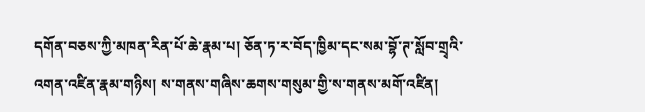དགོན་བཅས་ཀྱི་མཁན་རིན་པོ་ཆེ་རྣམ་པ། ཅོན་ཏ་ར་བོད་ཁྱིམ་དང་སམ་བྷོ་ཊ་སློབ་གྲྭའི་འགན་འཛིན་རྣམ་གཉིས། ས་གནས་གཞིས་ཆགས་གསུམ་གྱི་ས་གནས་མགོ་འཛིན།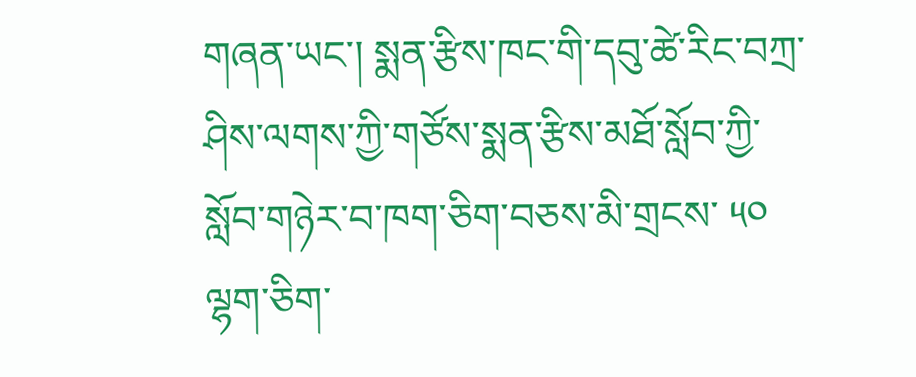གཞན་ཡང་། སྨན་རྩིས་ཁང་གི་དབུ་ཚེ་རིང་བཀྲ་ཤིས་ལགས་ཀྱི་གཙོས་སྨན་རྩིས་མཐོ་སློབ་ཀྱི་སློབ་གཉེར་བ་ཁག་ཅིག་བཅས་མི་གྲངས་ ༥༠ ལྷག་ཅིག་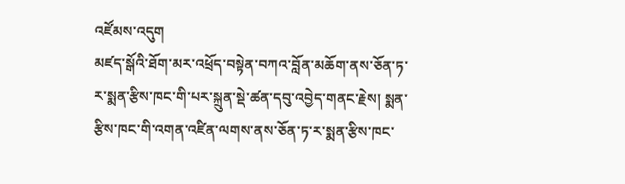འཛོམས་འདུག
མཛད་སྒོའི་ཐོག་མར་འཕྲོད་བསྟེན་བཀའ་བློན་མཆོག་ནས་ཅོན་ཏ་ར་སྨན་རྩིས་ཁང་གི་པར་སྐྲུན་སྡེ་ཚན་དབུ་འབྱེད་གནང་རྗེས། སྨན་རྩིས་ཁང་གི་འགན་འཛིན་ལགས་ནས་ཅོན་ཏ་ར་སྨན་རྩིས་ཁང་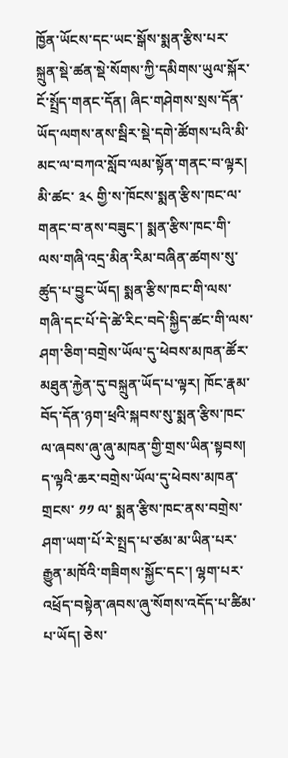ཁྱོན་ཡོངས་དང་ཡང་སྒོས་སྨན་རྩིས་པར་སྐྲུན་སྡེ་ཚན་སྡེ་སོགས་ཀྱི་དམིགས་ཡུལ་སྐོར་ངོ་སྤྲོད་གནང་དོན། ཞིང་གཤེགས་སྲས་དོན་ཡོད་ལགས་ནས་སྦིར་སྡེ་དགེ་ཚོགས་པའི་མི་མང་ལ་བཀའ་སློབ་ལམ་སྟོན་གནང་བ་ལྟར། མི་ཚང་ ༣༨ གྱི་ས་ཁོངས་སྨན་རྩིས་ཁང་ལ་གནང་བ་ནས་བཟུང་། སྨན་རྩིས་ཁང་གི་ལས་གཞི་འདྲ་མིན་རིམ་བཞིན་ཚགས་སུ་ཚུད་པ་བྱུང་ཡོད། སྨན་རྩིས་ཁང་གི་ལས་གཞི་དང་པོ་དེ་ཚེ་རིང་བདེ་སྐྱིད་ཚང་གི་ལས་ཤག་ཅིག་བགྲེས་ཡོལ་དུ་ཕེབས་མཁན་ཚོར་མཐུན་རྐྱེན་དུ་བསྐྲུན་ཡོད་པ་ལྟར། ཁོང་རྣམ་བོད་དོན་ཉག་ཕྲའི་སྐབས་སུ་སྨན་རྩིས་ཁང་ལ་ཞབས་ཞུ་ཞུ་མཁན་གྱི་གྲས་ཡིན་སྟབས། ད་ལྟའི་ཆར་བགྲེས་ཡོལ་དུ་ཕེབས་མཁན་གྲངས་ ༡༡ ལ་ སྨན་རྩིས་ཁང་ནས་བགྲེས་ཤག་ཡག་པོ་རེ་སྤྲད་པ་ཙམ་མ་ཡིན་པར་རྒྱུན་མཁོའི་གཟིགས་སྐྱོང་དང་། ལྷག་པར་འཕྲོད་བསྟེན་ཞབས་ཞུ་སོགས་འདོད་པ་ཚིམ་པ་ཡོད། ཅེས་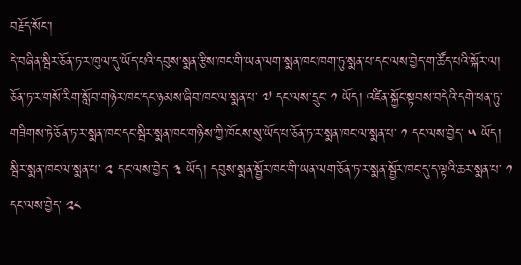བརྗོད་སོང་།
དེ་བཞིན་སྦིར་ཅོན་ཏ་ར་ཁུལ་དུ་ཡོད་པའི་དབུས་སྨན་རྩིས་ཁང་གི་ཡན་ལག་སྨན་ཁང་ཁག་ཏུ་སྨན་པ་དང་ལས་བྱེད་ག་ཚོད་པའི་སྐོར་ལ། ཅོན་ཏ་ར་གསོ་རིག་སློབ་གཉེར་ཁང་དང་ཉམས་ཞིབ་ཁང་ལ་སྨན་པ་ ༧ དང་ལས་དྲུང་ ༡ ཡོད། འཛིན་སྐྱོང་སྟབས་བདེའི་དགེ་ཕན་ཏུ་གཟིགས་ཏེ་ཅོན་ཏ་ར་སྨན་ཁང་དང་སྦིར་སྨན་ཁང་གཉིས་ཀྱི་ཁོངས་སུ་ཡོད་པ་ཅོན་ཏ་ར་སྨན་ཁང་ལ་སྨན་པ་ ༡ དང་ལས་བྱེད་ ༥ ཡོད། སྦིར་སྨན་ཁང་ལ་སྨན་པ་ ༢ དང་ལས་བྱེད་ ༣ ཡོད། དབུས་སྨན་སྦྱོར་ཁང་གི་ཡན་ལག་ཅོན་ཏ་ར་སྨན་སྦྱོར་ཁང་དུ་ད་ལྟའི་ཆར་སྨན་པ་ ༡ དང་ལས་བྱེད་ ༢༨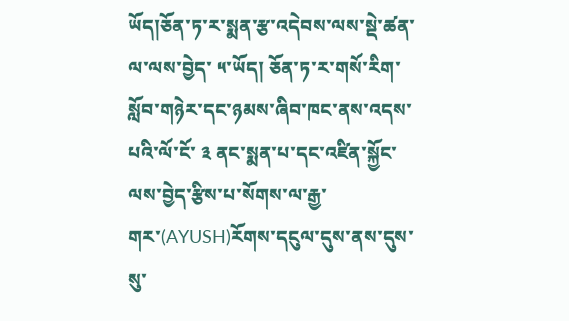ཡོད།ཅོན་ཏ་ར་སྨན་རྩ་འདེབས་ལས་སྡེ་ཚན་ལ་ལས་བྱེད་ ༥་ཡོད། ཅོན་ཏ་ར་གསོ་རིག་སློབ་གཉེར་དང་ཉམས་ཞིབ་ཁང་ནས་འདས་པའི་ལོ་ངོ་ ༣ ནང་སྨན་པ་དང་འཛིན་སྐྱོང་ལས་བྱེད་རྩིས་པ་སོགས་ལ་རྒྱ་གར་(AYUSH)རོགས་དངུལ་དུས་ནས་དུས་སུ་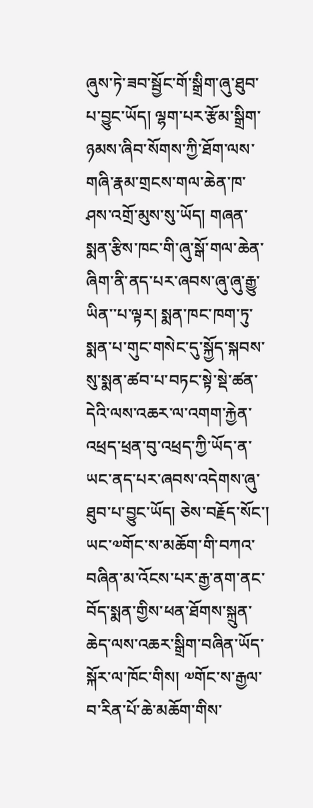ཞུས་ཏེ་ཟབ་སྦྱོང་གོ་སྒྲིག་ཞུ་ཐུབ་པ་བྱུང་ཡོད། ལྷག་པར་རྩོམ་སྒྲིག་ཉམས་ཞིབ་སོགས་ཀྱི་ཐོག་ལས་གཞི་རྣམ་གྲངས་གལ་ཆེན་ཁ་ཤས་འགྲོ་མུས་སུ་ཡོད། གཞན་སྨན་རྩིས་ཁང་གི་ཞུ་སྒོ་གལ་ཆེན་ཞིག་ནི་ནད་པར་ཞབས་ཞུ་ཞུ་རྒྱུ་ཡིན་་པ་ལྟར། སྨན་ཁང་ཁག་ཏུ་སྨན་པ་གུང་གསེང་དུ་སྐྱོད་སྐབས་སུ་སྨན་ཚབ་པ་བཏང་སྟེ་སྡེ་ཚན་དེའི་ལས་འཆར་ལ་འགག་རྐྱེན་འཕྲད་ཕྲན་བུ་འཕྲད་ཀྱི་ཡོད་ན་ཡང་ནད་པར་ཞབས་འདེགས་ཞུ་ཐུབ་པ་བྱུང་ཡོད། ཅེས་བརྗོད་སོང་།
ཡང་༧གོང་ས་མཆོག་གི་བཀའ་བཞིན་མ་འོངས་པར་རྒྱ་ནག་ནང་བོད་སྨན་གྱིས་ཕན་ཐོགས་སྐྲུན་ཆེད་ལས་འཆར་སྒྲིག་བཞིན་ཡོད་སྐོར་ལ་ཁོང་གིས། ༧གོང་ས་རྒྱལ་བ་རིན་པོ་ཆེ་མཆོག་གིས་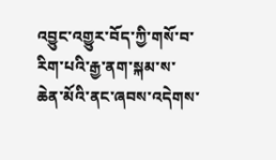འབྱུང་འགྱུར་བོད་ཀྱི་གསོ་བ་རིག་པའི་རྒྱ་ནག་སྐམ་ས་ཆེན་མོའི་ནང་ཞབས་འདེགས་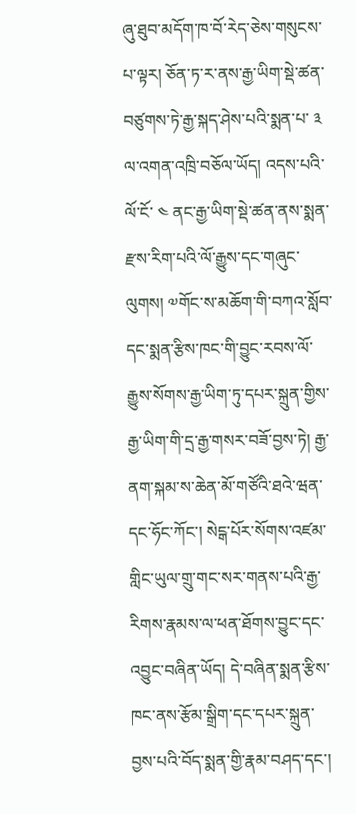ཞུ་ཐུབ་མདོག་ཁ་བོ་རེད་ཅེས་གསུངས་པ་ལྟར། ཅོན་ཏ་ར་ནས་རྒྱ་ཡིག་སྡེ་ཚན་བཙུགས་ཏེ་རྒྱ་སྐད་ཤེས་པའི་སྨན་པ་ ༣ ལ་འགན་འཁྲི་བཅོལ་ཡོད། འདས་པའི་ལོ་ངོ་ ༤ ནང་རྒྱ་ཡིག་སྡེ་ཚན་ནས་སྨན་རྫས་རིག་པའི་ལོ་རྒྱུས་དང་གཞུང་ལུགས། ༧གོང་ས་མཆོག་གི་བཀའ་སློབ་དང་སྨན་རྩིས་ཁང་གི་བྱུང་རབས་ལོ་རྒྱུས་སོགས་རྒྱ་ཡིག་ཏུ་དཔར་སྐྲུན་གྱིས་རྒྱ་ཡིག་གི་དྲ་རྒྱ་གསར་བཟོ་བྱས་ཏེ། རྒྱ་ནག་སྐམ་ས་ཆེན་མོ་གཙོའི་ཐའེ་ཝན་དང་ཧོང་ཀོང་། སེངྒ་པོར་སོགས་འཛམ་གླིང་ཡུལ་གྲུ་གང་སར་གནས་པའི་རྒྱ་རིགས་རྣམས་ལ་ཕན་ཐོགས་བྱུང་དང་འབྱུང་བཞིན་ཡོད། དེ་བཞིན་སྨན་རྩིས་ཁང་ནས་རྩོམ་སྒྲིག་དང་དཔར་སྐྲུན་བྱས་པའི་བོད་སྨན་གྱི་རྣམ་བཤད་དང་།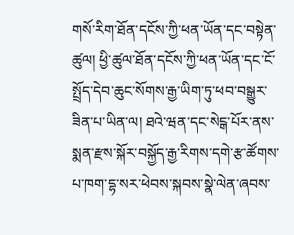གསོ་རིག་ཐོན་དངོས་ཀྱི་ཕན་ཡོན་དང་བསྟེན་ཚུལ། ཕྱི་ཚུལ་ཐོན་དངོས་ཀྱི་ཕན་ཡོན་དང་ངོ་སྤྲོད་དེབ་ཆུང་སོགས་རྒྱ་ཡིག་ཏུ་ཕབ་བསྒྱུར་ཟིན་པ་ཡིན་ལ། ཐའེ་ཝན་དང་སེངྒ་པོར་ནས་སྨན་རྫས་སྐོར་བསྐྱོད་རྒྱ་རིགས་དགེ་རྩ་ཚོགས་པ་ཁག་དྷ་སར་ཕེབས་སྐབས་སྣེ་ལེན་ཞབས་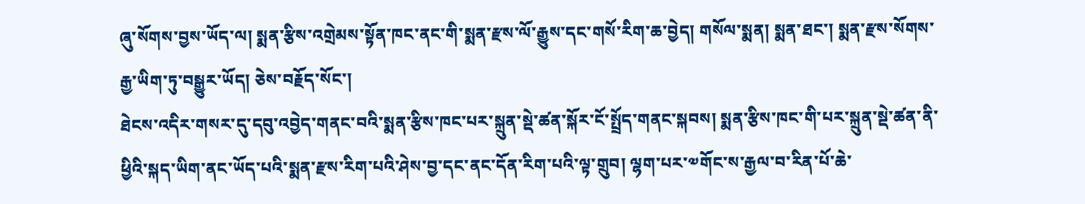ཞུ་སོགས་བྱས་ཡོད་ལ། སྨན་རྩིས་འགྲེམས་སྟོན་ཁང་ནང་གི་སྨན་རྫས་ལོ་རྒྱུས་དང་གསོ་རིག་ཆ་བྱེད། གསོལ་སྨན། སྨན་ཐང་། སྨན་རྫས་སོགས་རྒྱ་ཡིག་ཏུ་བསྒྱུར་ཡོད། ཅེས་བརྗོད་སོང་།
ཐེངས་འདིར་གསར་དུ་དབུ་འབྱེད་གནང་བའི་སྨན་རྩིས་ཁང་པར་སྐྲུན་སྡེ་ཚན་སྐོར་ངོ་སྤྲོད་གནང་སྐབས། སྨན་རྩིས་ཁང་གི་པར་སྐྲུན་སྡེ་ཚན་ནི་ཕྱིའི་སྐད་ཡིག་ནང་ཡོད་པའི་སྨན་རྫས་རིག་པའི་ཤེས་བྱ་དང་ནང་དོན་རིག་པའི་ལྟ་གྲུབ། ལྷག་པར་༧གོང་ས་རྒྱལ་བ་རིན་པོ་ཆེ་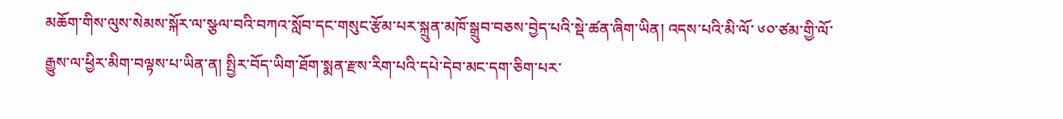མཆོག་གིས་ལུས་སེམས་སྐོར་ལ་སྩལ་བའི་བཀའ་སློབ་དང་གསུང་རྩོམ་པར་སྐྲུན་མཁོ་སྒྲུབ་བཅས་བྱེད་པའི་སྡེ་ཚན་ཞིག་ཡིན། འདས་པའི་མི་ལོ་ ༦༠་ཙམ་གྱི་ལོ་རྒྱུས་ལ་ཕྱིར་མིག་བལྟས་པ་ཡིན་ན། སྤྱིར་བོད་ཡིག་ཐོག་སྨན་རྫས་རིག་པའི་དཔེ་དེབ་མང་དག་ཅིག་པར་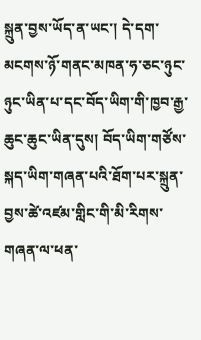སྐྲུན་བྱས་ཡོད་ན་ཡང་། དེ་དག་མངགས་ཉོ་གནང་མཁན་ཧ་ཅང་ཉུང་ཉུང་ཡིན་པ་དང་བོད་ཡིག་གི་ཁྱབ་རྒྱ་ཆུང་ཆུང་ཡིན་དུས། བོད་ཡིག་གཙོས་སྐད་ཡིག་གཞན་པའི་ཐོག་པར་སྐྲུན་བྱས་ཚེ་འཛམ་གླིང་གི་མི་རིགས་གཞན་ལ་ཕན་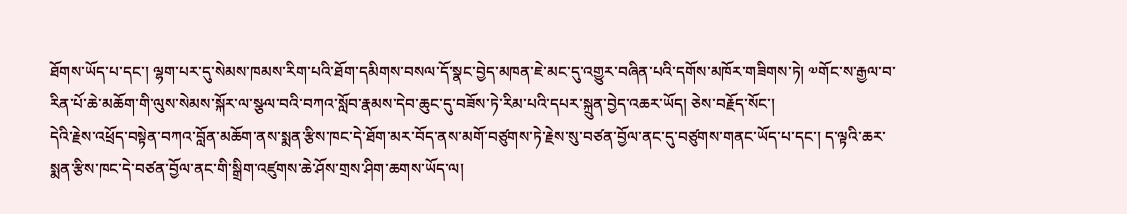ཐོགས་ཡོད་པ་དང་། ལྷག་པར་དུ་སེམས་ཁམས་རིག་པའི་ཐོག་དམིགས་བསལ་དོ་སྣང་བྱེད་མཁན་ཇེ་མང་དུ་འགྱུར་བཞིན་པའི་དགོས་མཁོར་གཟིགས་ཏེ། ༧གོང་ས་རྒྱལ་བ་རིན་པོ་ཆེ་མཆོག་གི་ལུས་སེམས་སྐོར་ལ་སྩལ་བའི་བཀའ་སློབ་རྣམས་དེབ་ཆུང་དུ་བཟོས་ཏེ་རིམ་པའི་དཔར་སྐྲུན་བྱེད་འཆར་ཡོད། ཅེས་བརྗོད་སོང་།
དེའི་རྗེས་འཕྲོད་བསྟེན་བཀའ་བློན་མཆོག་ནས་སྨན་རྩིས་ཁང་དེ་ཐོག་མར་བོད་ནས་མགོ་བཙུགས་ཏེ་རྗེས་སུ་བཙན་བྱོལ་ནང་དུ་བཙུགས་གནང་ཡོད་པ་དང་། ད་ལྟའི་ཆར་སྨན་རྩིས་ཁང་དེ་བཙན་བྱོལ་ནང་གི་སྒྲིག་འཛུགས་ཆེ་ཤོས་གྲས་ཤིག་ཆགས་ཡོད་ལ།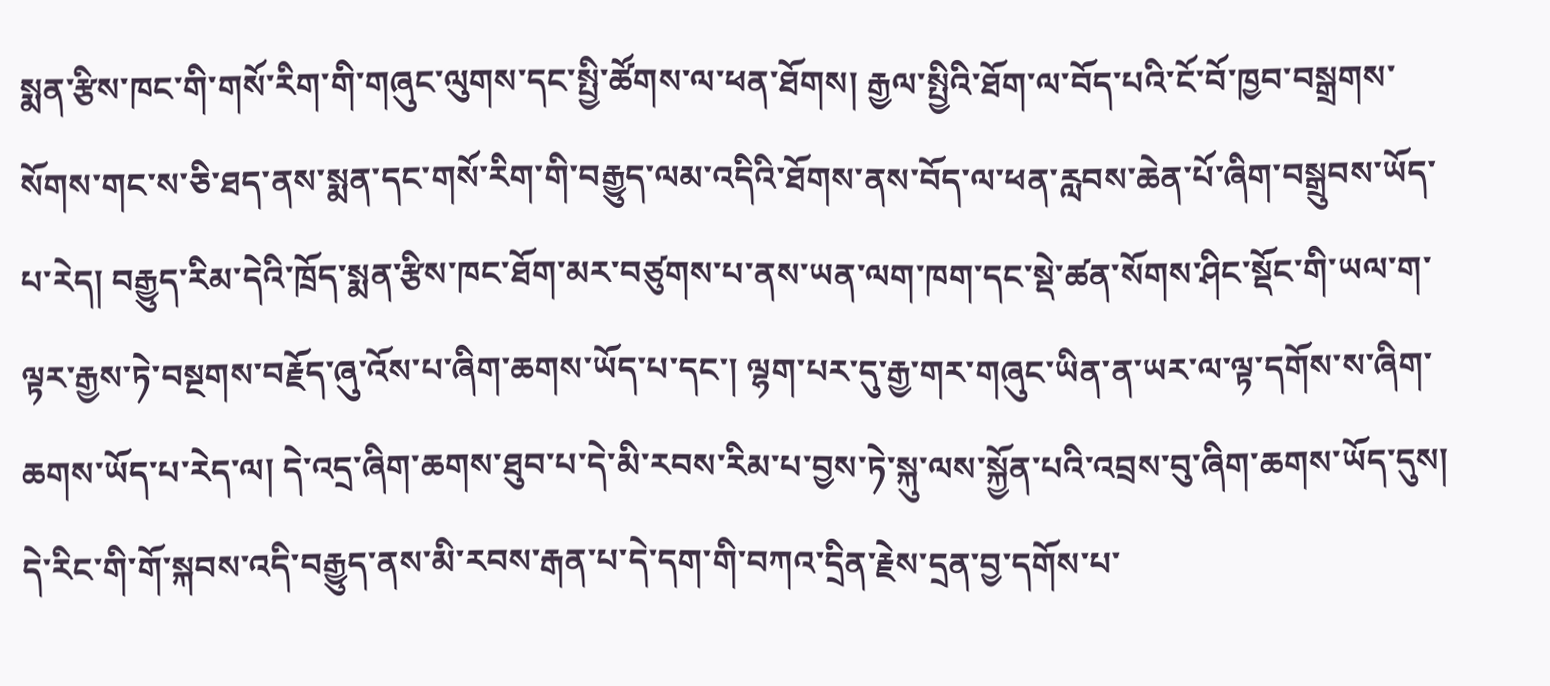སྨན་རྩིས་ཁང་གི་གསོ་རིག་གི་གཞུང་ལུགས་དང་སྤྱི་ཚོགས་ལ་ཕན་ཐོགས། རྒྱལ་སྤྱིའི་ཐོག་ལ་བོད་པའི་ངོ་བོ་ཁྱབ་བསྒྲགས་སོགས་གང་ས་ཅི་ཐད་ནས་སྨན་དང་གསོ་རིག་གི་བརྒྱུད་ལམ་འདིའི་ཐོགས་ནས་བོད་ལ་ཕན་རླབས་ཆེན་པོ་ཞིག་བསྒྲུབས་ཡོད་པ་རེད། བརྒྱུད་རིམ་དེའི་ཁྲོད་སྨན་རྩིས་ཁང་ཐོག་མར་བཙུགས་པ་ནས་ཡན་ལག་ཁག་དང་སྡེ་ཚན་སོགས་ཤིང་སྡོང་གི་ཡལ་ག་ལྟར་རྒྱས་ཏེ་བསྔགས་བརྗོད་ཞུ་འོས་པ་ཞིག་ཆགས་ཡོད་པ་དང་། ལྷག་པར་དུ་རྒྱ་གར་གཞུང་ཡིན་ན་ཡར་ལ་ལྟ་དགོས་ས་ཞིག་ཆགས་ཡོད་པ་རེད་ལ། དེ་འདྲ་ཞིག་ཆགས་ཐུབ་པ་དེ་མི་རབས་རིམ་པ་བྱས་ཏེ་སྐུ་ལས་སྐྱོན་པའི་འབྲས་བུ་ཞིག་ཆགས་ཡོད་དུས། དེ་རིང་གི་གོ་སྐབས་འདི་བརྒྱུད་ནས་མི་རབས་རྒན་པ་དེ་དག་གི་བཀའ་དྲིན་རྗེས་དྲན་བྱ་དགོས་པ་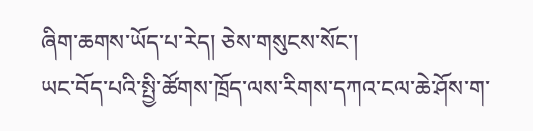ཞིག་ཆགས་ཡོད་པ་རེད། ཅེས་གསུངས་སོང་།
ཡང་བོད་པའི་སྤྱི་ཚོགས་ཁྲོད་ལས་རིགས་དཀའ་ངལ་ཆེ་ཤོས་ག་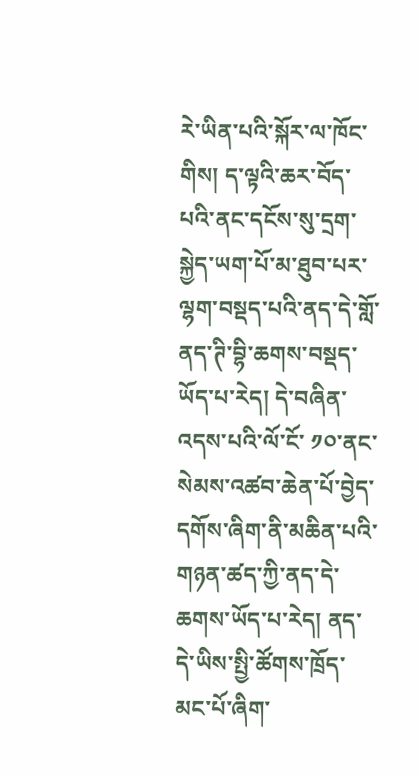རེ་ཡིན་པའི་སྐོར་ལ་ཁོང་གིས། ད་ལྟའི་ཆར་བོད་པའི་ནང་དངོས་སུ་དྲག་སྐྱེད་ཡག་པོ་མ་ཐུབ་པར་ལྷག་བསྡད་པའི་ནད་དེ་གློ་ནད་ཊི་བྷི་ཆགས་བསྡད་ཡོད་པ་རེད། དེ་བཞིན་འདས་པའི་ལོ་ངོ་ ༡༠་ནང་སེམས་འཚབ་ཆེན་པོ་བྱེད་དགོས་ཞིག་ནི་མཆིན་པའི་གཉན་ཚད་ཀྱི་ནད་དེ་ཆགས་ཡོད་པ་རེད། ནད་དེ་ཡིས་སྤྱི་ཚོགས་ཁྲོད་མང་པོ་ཞིག་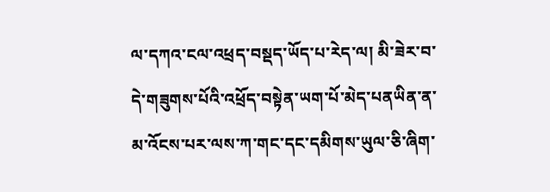ལ་དཀའ་ངལ་འཕྲད་བསྡད་ཡོད་པ་རེད་ལ། མི་ཟེར་བ་དེ་གཟུགས་པོའི་འཕྲོད་བསྟེན་ཡག་པོ་མེད་པནཡིན་ན་མ་འོངས་པར་ལས་ཀ་གང་དང་དམིགས་ཡུལ་ཅི་ཞིག་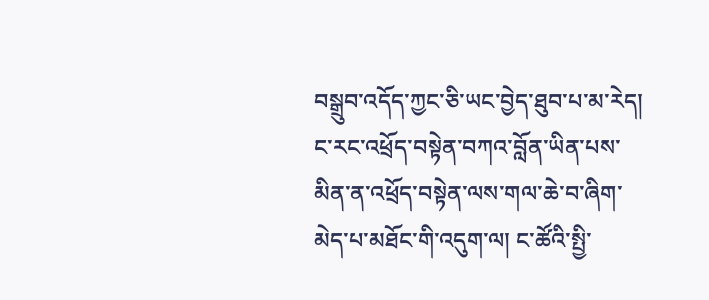བསྒྲུབ་འདོད་ཀྱང་ཅི་ཡང་བྱེད་ཐུབ་པ་མ་རེད། ང་རང་འཕྲོད་བསྟེན་བཀའ་བློན་ཡིན་པས་མིན་ན་འཕྲོད་བསྟེན་ལས་གལ་ཆེ་བ་ཞིག་མེད་པ་མཐོང་གི་འདུག་ལ། ང་ཚོའི་སྤྱི་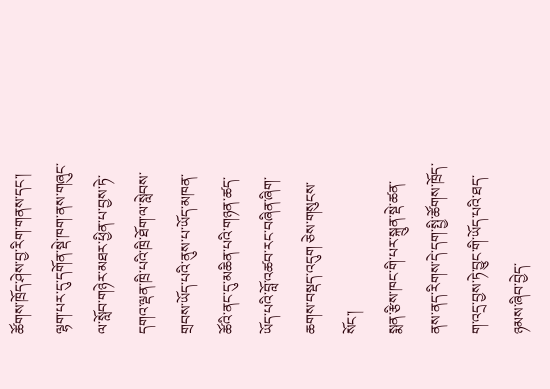ཚོགས་ཁྲོད་ཤེས་བྱ་རིག་གནས་དང་། ལྷག་པར་དུ་དགོན་སྡེ་ཁག་ནས་གཞུང་ལ་སློབ་གཉེར་མཐར་ཕྱིན་པ་བྱས་ཏེ་དགའ་ལྡན་ཁྲི་པའི་ཁྲི་ཐོག་ལ་སླེབས་གྲབས་ཡོད་པའི་ནུས་པ་ཡོད་མཁན་ཚོའི་ནང་དུ་མཆིན་པའི་གཉན་ཚད་ཡོད་པའི་བློ་འཚབ་རང་བཞིན་ཞིག་ཆགས་བསྡད་འདུག ཅེས་གསུངས་སོང་།
སྨན་རྩིས་ཁང་གི་པར་སྐྲུན་སྡེ་ཚན་ནས་ནད་རིགས་དེ་དག་སྤྱི་ཚོགས་ཁྲོད་ག་འདྲ་བྱས་ཏེ་བྱུང་གི་ཡོད་པའི་ཐད་ཉམས་ཞིབ་བྱེད་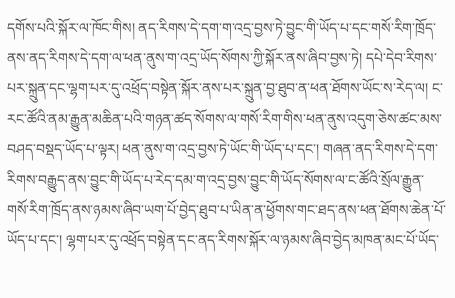དགོས་པའི་སྐོར་ལ་ཁོང་གིས། ནད་རིགས་དེ་དག་ག་འདྲ་བྱས་ཏེ་བྱུང་གི་ཡོད་པ་དང་གསོ་རིག་ཁྲོད་ནས་ནད་རིགས་དེ་དག་ལ་ཕན་ནུས་ག་འདྲ་ཡོད་སོགས་ཀྱི་སྐོར་ནས་ཞིབ་བྱས་ཏེ། དཔེ་དེབ་རིགས་པར་སྐྲུན་དང་ལྷག་པར་དུ་འཕྲོད་བསྟེན་སྐོར་ནས་པར་སྐྲུན་བྱ་ཐུབ་ན་ཕན་ཐོགས་ཡོང་ས་རེད་ལ། ང་རང་ཚོའི་ནམ་རྒྱུན་མཆིན་པའི་གཉན་ཚད་སོགས་ལ་གསོ་རིག་གིས་ཕན་ནུས་འདུག་ཅེས་ཚང་མས་བཤད་བསྡད་ཡོད་པ་ལྟར། ཕན་ནུས་ག་འདྲ་བྱས་ཏེ་ཡོང་གི་ཡོད་པ་དང་། གཞན་ནད་རིགས་དེ་དག་རིགས་བརྒྱུད་ནས་བྱུང་གི་ཡོད་པ་རེད་དམ་ག་འདྲ་བྱས་བྱུང་གི་ཡོད་སོགས་ལ་ང་ཚོའི་སྲོལ་རྒྱུན་གསོ་རིག་ཁྲོད་ནས་ཉམས་ཞིབ་ཡག་པོ་བྱེད་ཐུབ་པ་ཡིན་ན་ཕྱོགས་གང་ཐད་ནས་ཕན་ཐོགས་ཆེན་པོ་ཡོད་པ་དང་། ལྷག་པར་དུ་འཕྲོད་བསྟེན་དང་ནད་རིགས་སྐོར་ལ་ཉམས་ཞིབ་བྱེད་མཁན་མང་པོ་ཡོད་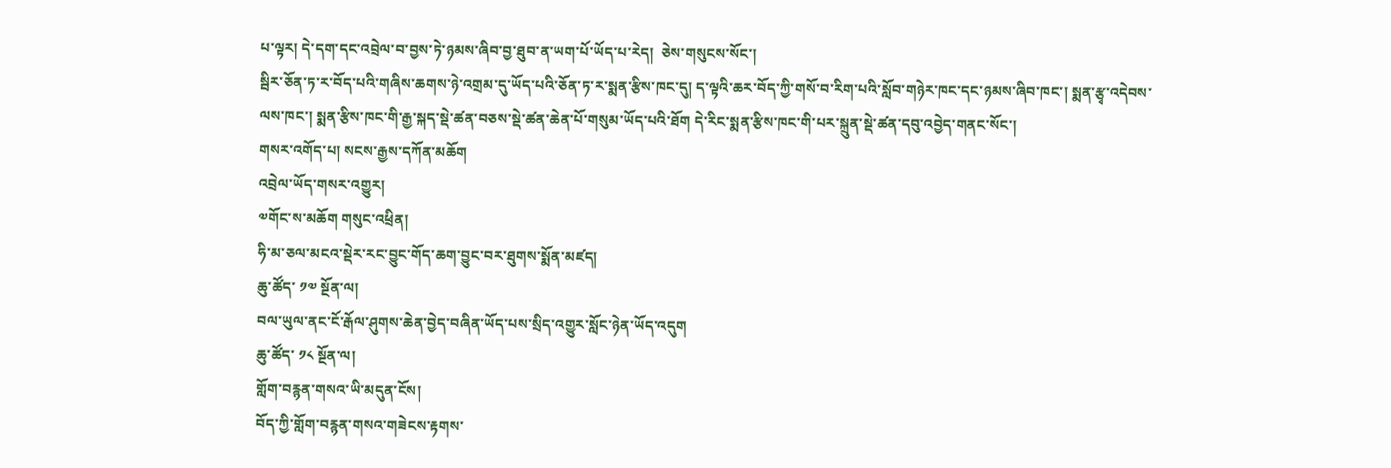པ་ལྟར། དེ་དག་དང་འབྲེལ་བ་བྱས་ཏེ་ཉམས་ཞིབ་བྱ་ཐུབ་ན་ཡག་པོ་ཡོད་པ་རེད།  ཅེས་གསུངས་སོང་།
སྦིར་ཅོན་ཏ་ར་བོད་པའི་གཞིས་ཆགས་ཉེ་འགྲམ་དུ་ཡོད་པའི་ཅོན་ཏ་ར་སྨན་རྩིས་ཁང་དུ། ད་ལྟའི་ཆར་བོད་ཀྱི་གསོ་བ་རིག་པའི་སློབ་གཉེར་ཁང་དང་ཉམས་ཞིབ་ཁང་། སྨན་རྩྭ་འདེབས་ལས་ཁང་། སྨན་རྩིས་ཁང་གི་རྒྱ་སྐད་སྡེ་ཚན་བཅས་སྡེ་ཚན་ཆེན་པོ་གསུམ་ཡོད་པའི་ཐོག དེ་རིང་སྨན་རྩིས་ཁང་གི་པར་སྐྲུན་སྡེ་ཚན་དབུ་འབྱེད་གནང་སོང་།
གསར་འགོད་པ། སངས་རྒྱས་དཀོན་མཆོག
འབྲེལ་ཡོད་གསར་འགྱུར།
༧གོང་ས་མཆོག གསུང་འཕྲིན།
ཧི་མ་ཅལ་མངའ་སྡེར་རང་བྱུང་གོད་ཆག་བྱུང་བར་ཐུགས་སྨོན་མཛད།
ཆུ་ཚོད་ ༡༧ སྔོན་ལ།
བལ་ཡུལ་ནང་ངོ་རྒོལ་ཤུགས་ཆེན་བྱེད་བཞིན་ཡོད་པས་སྲིད་འགྱུར་སློང་ཉེན་ཡོད་འདུག
ཆུ་ཚོད་ ༡༨ སྔོན་ལ།
གློག་བརྙན་གསའ་ཡི་མདུན་ངོས།
བོད་ཀྱི་གློག་བརྙན་གསའ་གཟེངས་རྟགས་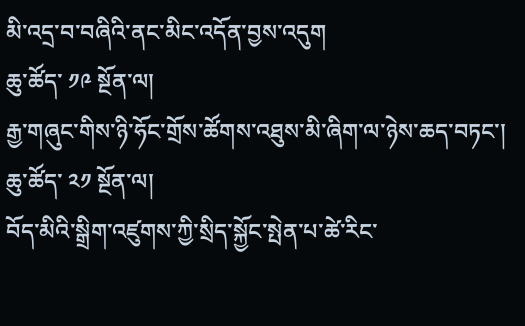མི་འདྲ་བ་བཞིའི་ནང་མིང་འདོན་བྱས་འདུག
ཆུ་ཚོད་ ༡༩ སྔོན་ལ།
རྒྱ་གཞུང་གིས་ཉི་ཧོང་གྲོས་ཚོགས་འཐུས་མི་ཞིག་ལ་ཉེས་ཆད་བཏང་།
ཆུ་ཚོད་ ༢༡ སྔོན་ལ།
བོད་མིའི་སྒྲིག་འཛུགས་ཀྱི་སྲིད་སྐྱོང་སྤེན་པ་ཚེ་རིང་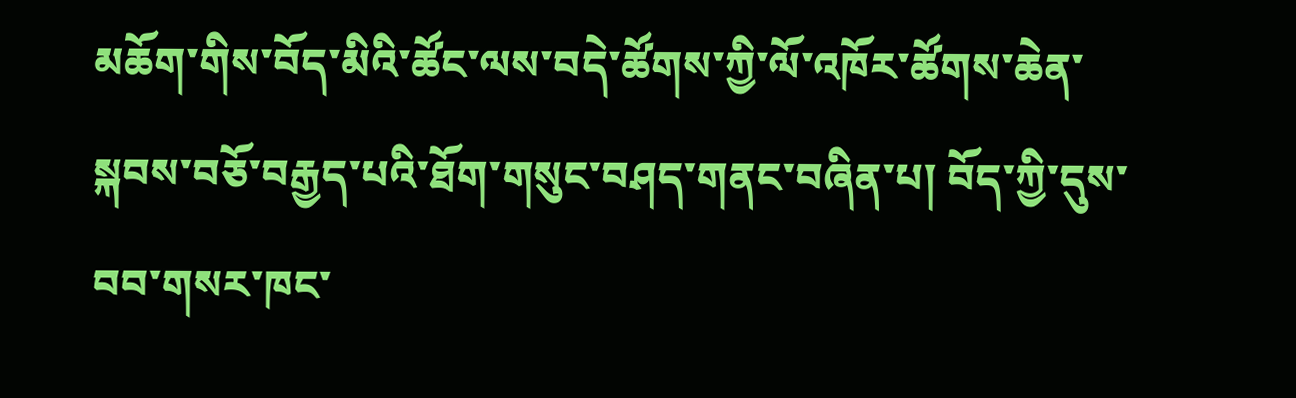མཆོག་གིས་བོད་མིའི་ཚོང་ལས་བདེ་ཚོགས་ཀྱི་ལོ་འཁོར་ཚོགས་ཆེན་སྐབས་བཅོ་བརྒྱད་པའི་ཐོག་གསུང་བཤད་གནང་བཞིན་པ། བོད་ཀྱི་དུས་བབ་གསར་ཁང་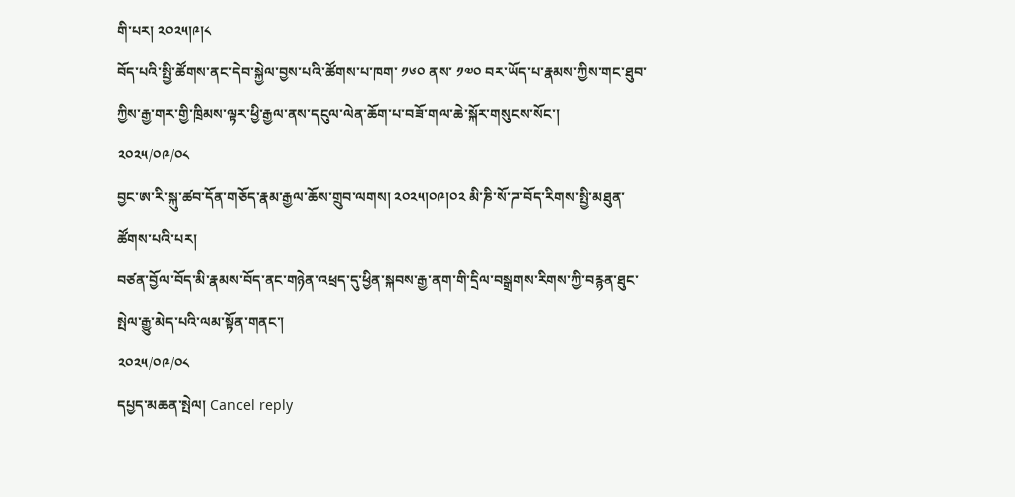གི་པར། ༢༠༢༥།༩།༨
བོད་པའི་སྤྱི་ཚོགས་ནང་དེབ་སྐྱེལ་བྱས་པའི་ཚོགས་པ་ཁག་ ༡༦༠ ནས་ ༡༧༠ བར་ཡོད་པ་རྣམས་ཀྱིས་གང་ཐུབ་ཀྱིས་རྒྱ་གར་གྱི་ཁྲིམས་ལྟར་ཕྱི་རྒྱལ་ནས་དངུལ་ལེན་ཆོག་པ་བཟོ་གལ་ཆེ་སྐོར་གསུངས་སོང་།
༢༠༢༥/༠༩/༠༨
བྱང་ཨ་རི་སྐུ་ཚབ་དོན་གཅོད་རྣམ་རྒྱལ་ཆོས་གྲུབ་ལགས། ༢༠༢༥།༠༩།༠༢ མི་ཎི་སོ་ཌ་བོད་རིགས་སྤྱི་མཐུན་ཚོགས་པའི་པར།
བཙན་བྱོལ་བོད་མི་རྣམས་བོད་ནང་གཉེན་འཕྲད་དུ་ཕྱིན་སྐབས་རྒྱ་ནག་གི་དྲིལ་བསྒྲགས་རིགས་ཀྱི་བརྙན་ཐུང་སྤེལ་རྒྱུ་མེད་པའི་ལམ་སྟོན་གནང་།
༢༠༢༥/༠༩/༠༨
དཔྱད་མཆན་སྤེལ། Cancel reply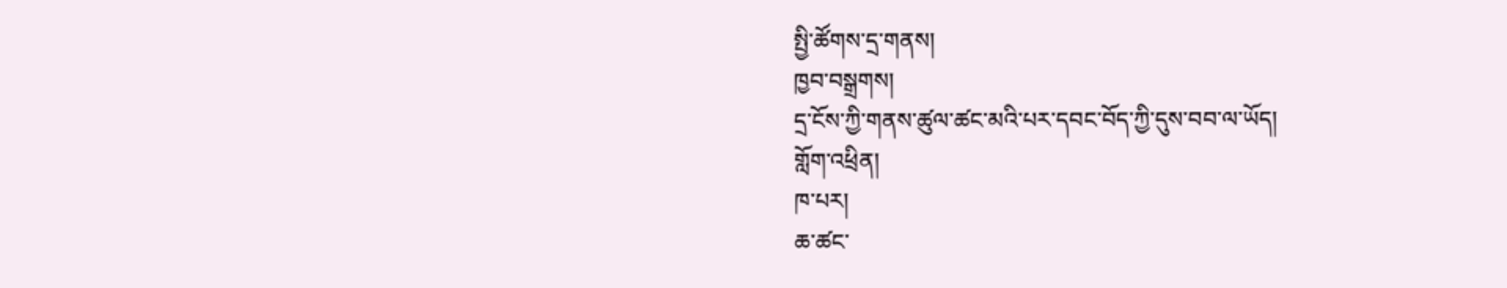སྤྱི་ཚོགས་དྲ་གནས།
ཁྱབ་བསྒྲགས།
དྲ་ངོས་ཀྱི་གནས་ཚུལ་ཚང་མའི་པར་དབང་བོད་ཀྱི་དུས་བབ་ལ་ཡོད།
གློག་འཕྲིན།
ཁ་པར།
ཆ་ཚང་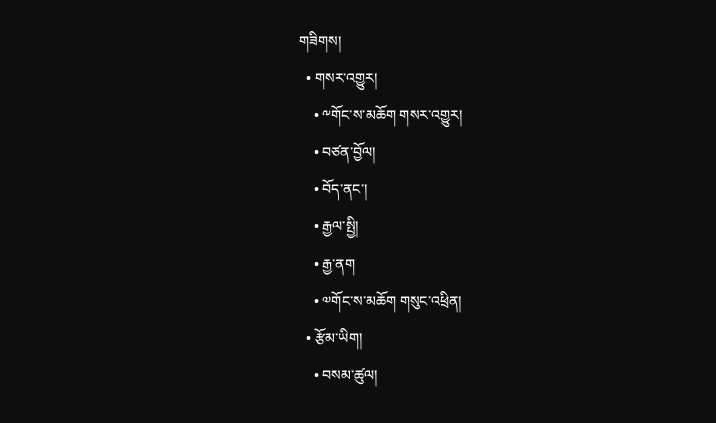གཟིགས།
  • གསར་འགྱུར།
    • ༸གོང་ས་མཆོག གསར་འགྱུར།
    • བཙན་བྱོལ།
    • བོད་ནང་།
    • རྒྱལ་སྤྱི།
    • རྒྱ་ནག
    • ༧གོང་ས་མཆོག གསུང་འཕྲིན།
  • རྩོམ་ཡིག།
    • བསམ་ཚུལ།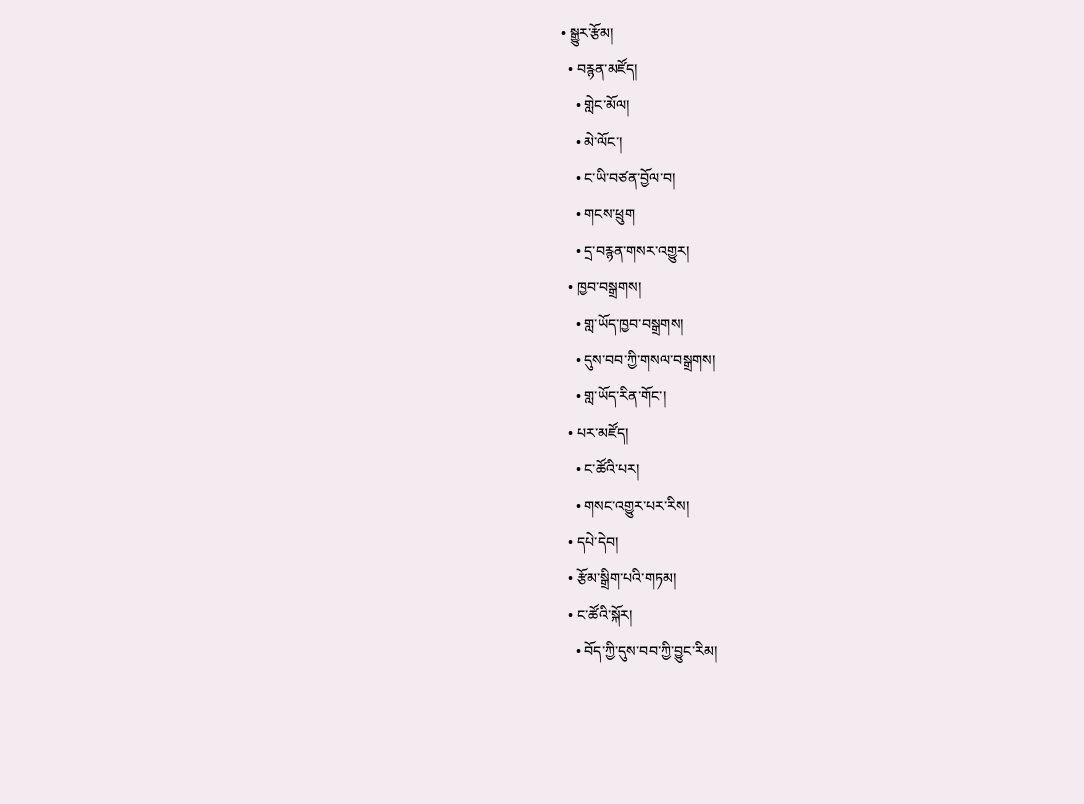• སྒྱུར་རྩོམ།
  • བརྙན་མཛོད།
    • གླེང་མོལ།
    • མེ་ལོང་།
    • ང་ཡི་བཙན་བྱོལ་བ།
    • གངས་ཕྲུག
    • དྲ་བརྙན་གསར་འགྱུར།
  • ཁྱབ་བསྒྲགས།
    • གླ་ཡོད་ཁྱབ་བསྒྲགས།
    • དུས་བབ་ཀྱི་གསལ་བསྒྲགས།
    • གླ་ཡོད་རིན་གོང་།
  • པར་མཛོད།
    • ང་ཚོའི་པར།
    • གསང་འགྱུར་པར་རིས།
  • དཔེ་དེབ།
  • རྩོམ་སྒྲིག་པའི་གཏམ།
  • ང་ཚོའི་སྐོར།
    • བོད་ཀྱི་དུས་བབ་ཀྱི་བྱུང་རིམ།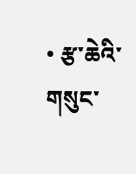• རྩ་ཆེའི་གསུང་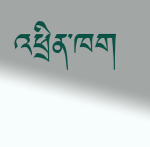འཕྲིན་ཁག